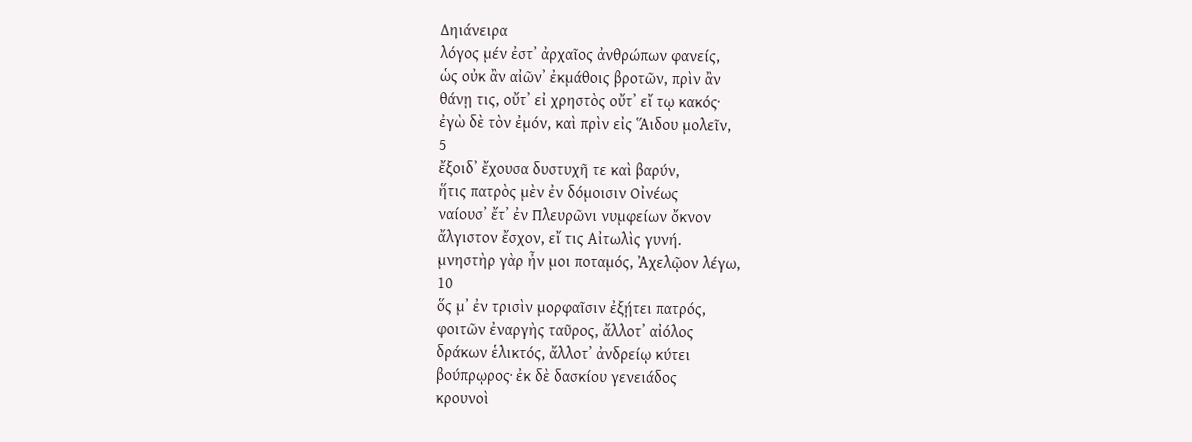Δηιάνειρα
λόγος μέν ἐστʼ ἀρχαῖος ἀνθρώπων φανείς,
ὡς οὐκ ἂν αἰῶνʼ ἐκμάθοις βροτῶν, πρὶν ἂν
θάνῃ τις, οὔτʼ εἰ χρηστὸς οὔτʼ εἴ τῳ κακός·
ἐγὼ δὲ τὸν ἐμόν, καὶ πρὶν εἰς Ἅιδου μολεῖν,
5
ἔξοιδʼ ἔχουσα δυστυχῆ τε καὶ βαρύν,
ἥτις πατρὸς μὲν ἐν δόμοισιν Οἰνέως
ναίουσʼ ἔτʼ ἐν Πλευρῶνι νυμφείων ὄκνον
ἄλγιστον ἔσχον, εἴ τις Αἰτωλὶς γυνή.
μνηστὴρ γὰρ ἦν μοι ποταμός, Ἀχελῷον λέγω,
10
ὅς μʼ ἐν τρισὶν μορφαῖσιν ἐξῄτει πατρός,
φοιτῶν ἐναργὴς ταῦρος, ἄλλοτʼ αἰόλος
δράκων ἑλικτός, ἄλλοτʼ ἀνδρείῳ κύτει
βούπρῳρος· ἐκ δὲ δασκίου γενειάδος
κρουνοὶ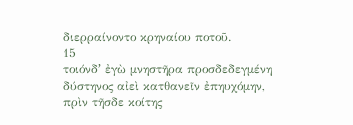διερραίνοντο κρηναίου ποτοῦ.
15
τοιόνδʼ ἐγὼ μνηστῆρα προσδεδεγμένη
δύστηνος αἰεὶ κατθανεῖν ἐπηυχόμην,
πρὶν τῆσδε κοίτης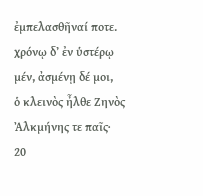ἐμπελασθῆναί ποτε.
χρόνῳ δʼ ἐν ὑστέρῳ μέν, ἀσμένῃ δέ μοι,
ὁ κλεινὸς ἦλθε Ζηνὸς Ἀλκμήνης τε παῖς·
20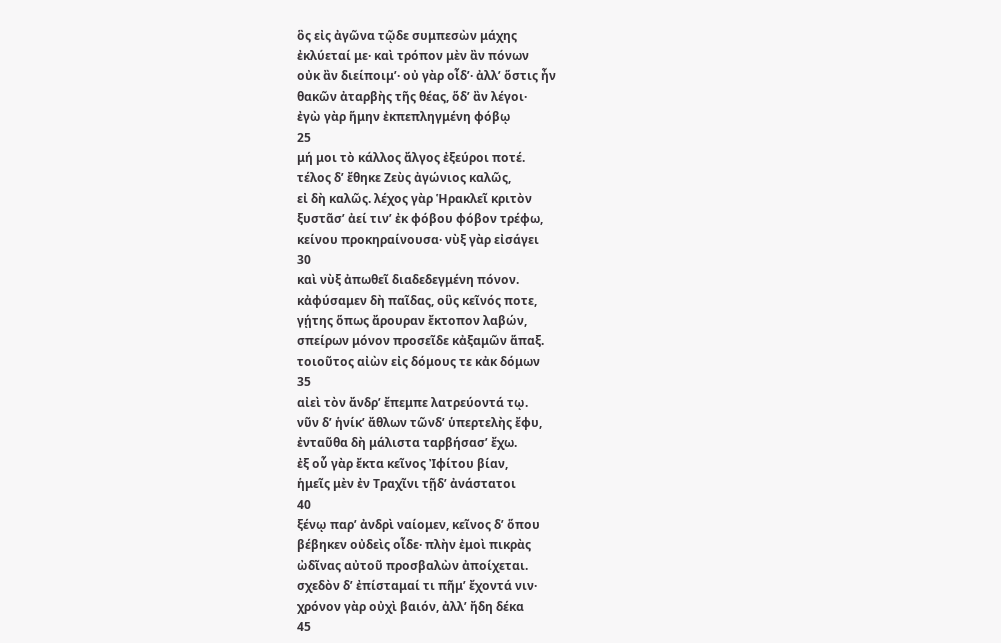ὃς εἰς ἀγῶνα τῷδε συμπεσὼν μάχης
ἐκλύεταί με· καὶ τρόπον μὲν ἂν πόνων
οὐκ ἂν διείποιμʼ· οὐ γὰρ οἶδʼ· ἀλλʼ ὅστις ἦν
θακῶν ἀταρβὴς τῆς θέας, ὅδʼ ἂν λέγοι·
ἐγὼ γὰρ ἥμην ἐκπεπληγμένη φόβῳ
25
μή μοι τὸ κάλλος ἄλγος ἐξεύροι ποτέ.
τέλος δʼ ἔθηκε Ζεὺς ἀγώνιος καλῶς,
εἰ δὴ καλῶς. λέχος γὰρ Ἡρακλεῖ κριτὸν
ξυστᾶσʼ ἀεί τινʼ ἐκ φόβου φόβον τρέφω,
κείνου προκηραίνουσα· νὺξ γὰρ εἰσάγει
30
καὶ νὺξ ἀπωθεῖ διαδεδεγμένη πόνον.
κἀφύσαμεν δὴ παῖδας, οὓς κεῖνός ποτε,
γῄτης ὅπως ἄρουραν ἔκτοπον λαβών,
σπείρων μόνον προσεῖδε κἀξαμῶν ἅπαξ.
τοιοῦτος αἰὼν εἰς δόμους τε κἀκ δόμων
35
αἰεὶ τὸν ἄνδρʼ ἔπεμπε λατρεύοντά τῳ.
νῦν δʼ ἡνίκʼ ἄθλων τῶνδʼ ὑπερτελὴς ἔφυ,
ἐνταῦθα δὴ μάλιστα ταρβήσασʼ ἔχω.
ἐξ οὗ γὰρ ἔκτα κεῖνος Ἰφίτου βίαν,
ἡμεῖς μὲν ἐν Τραχῖνι τῇδʼ ἀνάστατοι
40
ξένῳ παρʼ ἀνδρὶ ναίομεν, κεῖνος δʼ ὅπου
βέβηκεν οὐδεὶς οἶδε· πλὴν ἐμοὶ πικρὰς
ὠδῖνας αὐτοῦ προσβαλὼν ἀποίχεται.
σχεδὸν δʼ ἐπίσταμαί τι πῆμʼ ἔχοντά νιν·
χρόνον γὰρ οὐχὶ βαιόν, ἀλλʼ ἤδη δέκα
45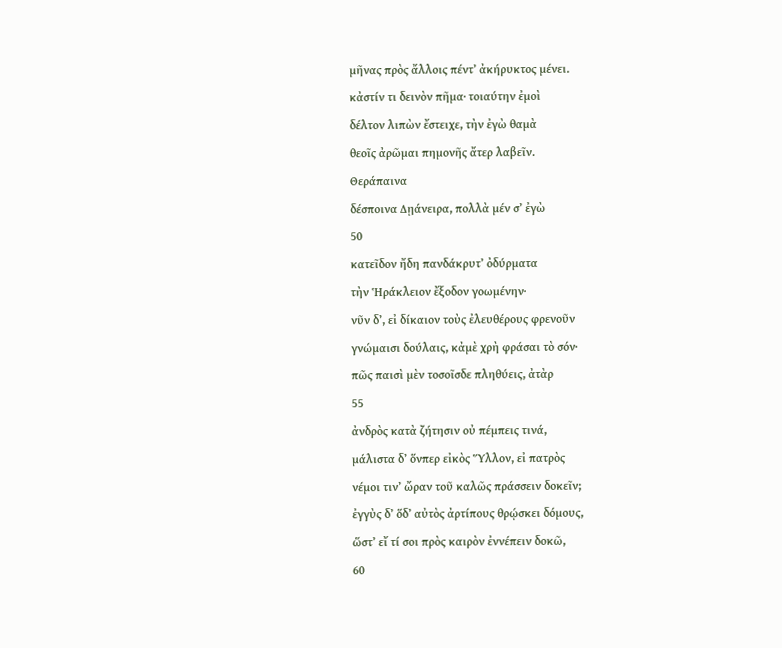μῆνας πρὸς ἄλλοις πέντʼ ἀκήρυκτος μένει.
κἀστίν τι δεινὸν πῆμα· τοιαύτην ἐμοὶ
δέλτον λιπὼν ἔστειχε, τὴν ἐγὼ θαμὰ
θεοῖς ἀρῶμαι πημονῆς ἄτερ λαβεῖν.
Θεράπαινα
δέσποινα Δῃάνειρα, πολλὰ μέν σʼ ἐγὼ
50
κατεῖδον ἤδη πανδάκρυτʼ ὀδύρματα
τὴν Ἡράκλειον ἔξοδον γοωμένην·
νῦν δʼ, εἰ δίκαιον τοὺς ἐλευθέρους φρενοῦν
γνώμαισι δούλαις, κἀμὲ χρὴ φράσαι τὸ σόν·
πῶς παισὶ μὲν τοσοῖσδε πληθύεις, ἀτὰρ
55
ἀνδρὸς κατὰ ζήτησιν οὐ πέμπεις τινά,
μάλιστα δʼ ὅνπερ εἰκὸς Ὕλλον, εἰ πατρὸς
νέμοι τινʼ ὤραν τοῦ καλῶς πράσσειν δοκεῖν;
ἐγγὺς δʼ ὅδʼ αὐτὸς ἀρτίπους θρῴσκει δόμους,
ὥστʼ εἴ τί σοι πρὸς καιρὸν ἐννέπειν δοκῶ,
60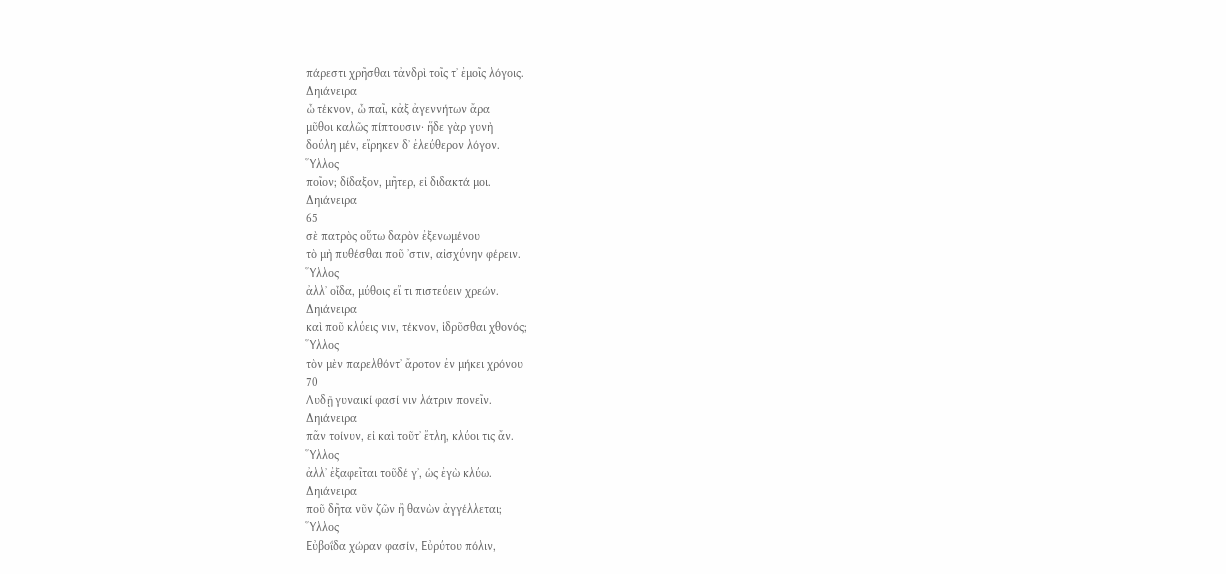πάρεστι χρῆσθαι τἀνδρὶ τοῖς τʼ ἐμοῖς λόγοις.
Δηιάνειρα
ὦ τέκνον, ὦ παῖ, κἀξ ἀγεννήτων ἄρα
μῦθοι καλῶς πίπτουσιν· ἥδε γὰρ γυνὴ
δούλη μέν, εἴρηκεν δʼ ἐλεύθερον λόγον.
Ὕλλος
ποῖον; δίδαξον, μῆτερ, εἰ διδακτά μοι.
Δηιάνειρα
65
σὲ πατρὸς οὕτω δαρὸν ἐξενωμένου
τὸ μὴ πυθέσθαι ποῦ ʼστιν, αἰσχύνην φέρειν.
Ὕλλος
ἀλλʼ οἶδα, μύθοις εἴ τι πιστεύειν χρεών.
Δηιάνειρα
καὶ ποῦ κλύεις νιν, τέκνον, ἱδρῦσθαι χθονός;
Ὕλλος
τὸν μὲν παρελθόντʼ ἄροτον ἐν μήκει χρόνου
70
Λυδῇ γυναικί φασί νιν λάτριν πονεῖν.
Δηιάνειρα
πᾶν τοίνυν, εἰ καὶ τοῦτʼ ἔτλη, κλύοι τις ἄν.
Ὕλλος
ἀλλʼ ἐξαφεῖται τοῦδέ γʼ, ὡς ἐγὼ κλύω.
Δηιάνειρα
ποῦ δῆτα νῦν ζῶν ἢ θανὼν ἀγγέλλεται;
Ὕλλος
Εὐβοΐδα χώραν φασίν, Εὐρύτου πόλιν,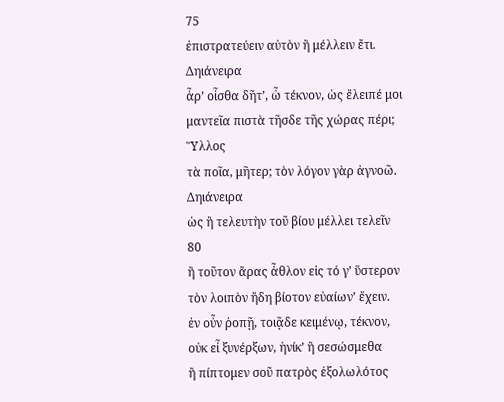75
ἐπιστρατεύειν αὐτὸν ἢ μέλλειν ἔτι.
Δηιάνειρα
ἆρʼ οἶσθα δῆτʼ, ὦ τέκνον, ὡς ἔλειπέ μοι
μαντεῖα πιστὰ τῆσδε τῆς χώρας πέρι;
Ὕλλος
τὰ ποῖα, μῆτερ; τὸν λόγον γὰρ ἀγνοῶ.
Δηιάνειρα
ὡς ἢ τελευτὴν τοῦ βίου μέλλει τελεῖν
80
ἢ τοῦτον ἄρας ἆθλον εἰς τό γʼ ὕστερον
τὸν λοιπὸν ἤδη βίοτον εὐαίωνʼ ἔχειν.
ἐν οὖν ῥοπῇ, τοιᾷδε κειμένῳ, τέκνον,
οὐκ εἶ ξυνέρξων, ἡνίκʼ ἢ σεσώσμεθα
ἢ πίπτομεν σοῦ πατρὸς ἐξολωλότος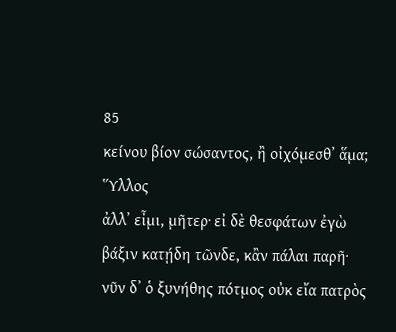85
κείνου βίον σώσαντος, ἢ οἰχόμεσθʼ ἅμα;
Ὕλλος
ἀλλʼ εἶμι, μῆτερ· εἰ δὲ θεσφάτων ἐγὼ
βάξιν κατῄδη τῶνδε, κἂν πάλαι παρῆ·
νῦν δʼ ὁ ξυνήθης πότμος οὐκ εἴα πατρὸς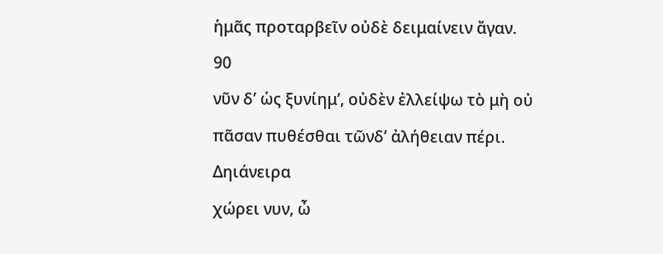ἡμᾶς προταρβεῖν οὐδὲ δειμαίνειν ἄγαν.
90
νῦν δʼ ὡς ξυνίημʼ, οὐδὲν ἐλλείψω τὸ μὴ οὐ
πᾶσαν πυθέσθαι τῶνδʼ ἀλήθειαν πέρι.
Δηιάνειρα
χώρει νυν, ὦ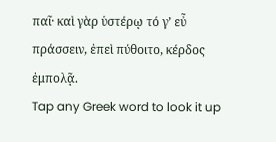παῖ· καὶ γὰρ ὑστέρῳ τό γʼ εὖ
πράσσειν, ἐπεὶ πύθοιτο, κέρδος ἐμπολᾷ.
Tap any Greek word to look it up